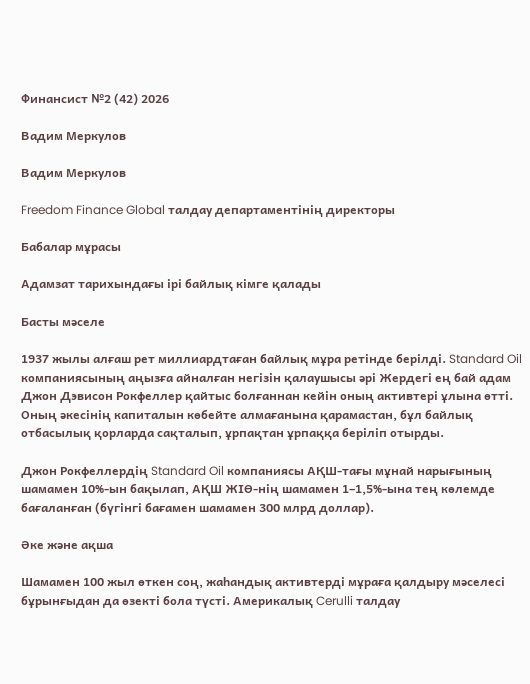Финансист №2 (42) 2026

Вадим Меркулов

Вадим Меркулов

Freedom Finance Global талдау департаментінің директоры

Бабалар мұрасы

Адамзат тарихындағы ірі байлық кімге қалады

Басты мәселе

1937 жылы алғаш рет миллиардтаған байлық мұра ретінде берілді. Standard Oil компаниясының аңызға айналған негізін қалаушысы әрі Жердегі ең бай адам Джон Дэвисон Рокфеллер қайтыс болғаннан кейін оның активтері ұлына өтті. Оның әкесінің капиталын көбейте алмағанына қарамастан, бұл байлық отбасылық қорларда сақталып, ұрпақтан ұрпаққа беріліп отырды.

Джон Рокфеллердің Standard Oil компаниясы АҚШ-тағы мұнай нарығының шамамен 10%-ын бақылап, АҚШ ЖІӨ-нің шамамен 1–1,5%-ына тең көлемде бағаланған (бүгінгі бағамен шамамен 300 млрд доллар).

Әке және ақша

Шамамен 100 жыл өткен соң, жаһандық активтерді мұраға қалдыру мәселесі бұрынғыдан да өзекті бола түсті. Америкалық Cerulli талдау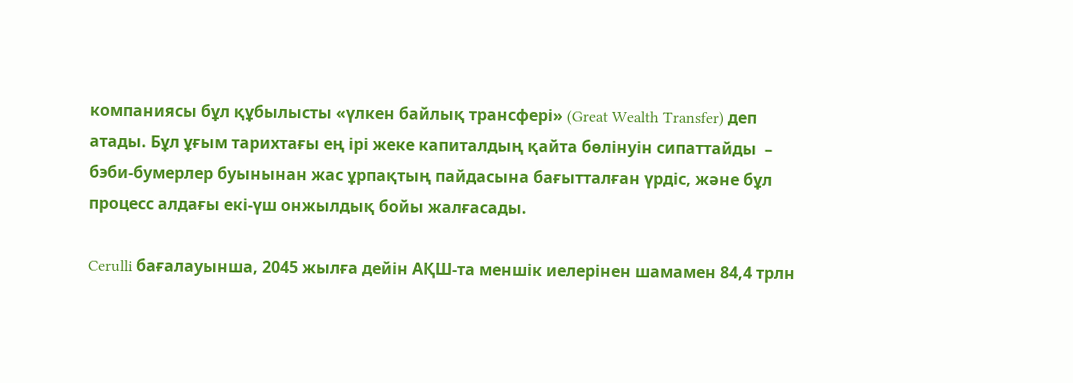компаниясы бұл құбылысты «үлкен байлық трансфері» (Great Wealth Transfer) деп атады. Бұл ұғым тарихтағы ең ірі жеке капиталдың қайта бөлінуін сипаттайды  –  бэби-бумерлер буынынан жас ұрпақтың пайдасына бағытталған үрдіс, және бұл процесс алдағы екі-үш онжылдық бойы жалғасады.

Cerulli бағалауынша, 2045 жылға дейін АҚШ-та меншік иелерінен шамамен 84,4 трлн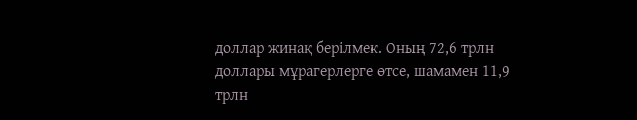доллар жинақ берілмек. Оның 72,6 трлн доллары мұрагерлерге өтсе, шамамен 11,9 трлн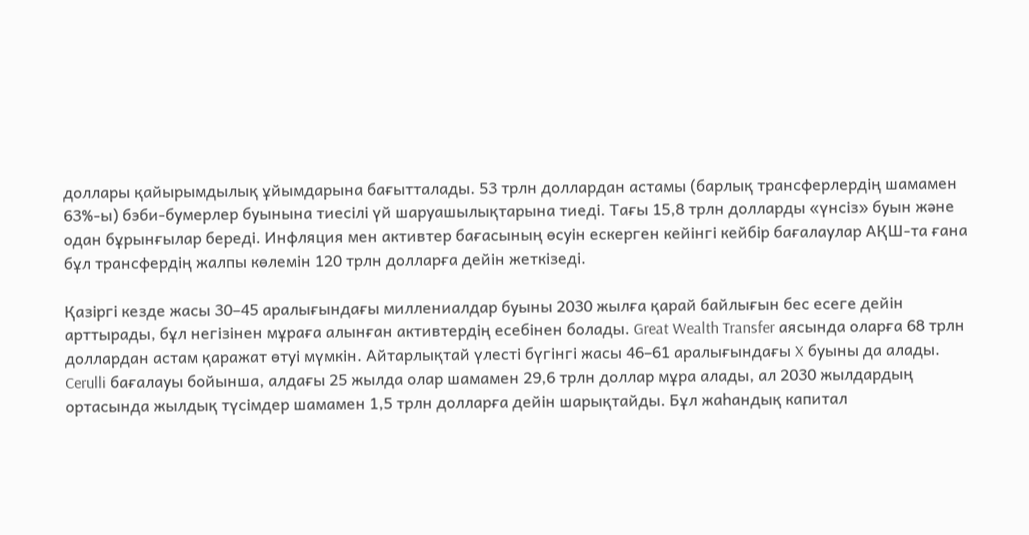доллары қайырымдылық ұйымдарына бағытталады. 53 трлн доллардан астамы (барлық трансферлердің шамамен 63%-ы) бэби-бумерлер буынына тиесілі үй шаруашылықтарына тиеді. Тағы 15,8 трлн долларды «үнсіз» буын және одан бұрынғылар береді. Инфляция мен активтер бағасының өсуін ескерген кейінгі кейбір бағалаулар АҚШ-та ғана бұл трансфердің жалпы көлемін 120 трлн долларға дейін жеткізеді.

Қазіргі кезде жасы 30–45 аралығындағы миллениалдар буыны 2030 жылға қарай байлығын бес есеге дейін арттырады, бұл негізінен мұраға алынған активтердің есебінен болады. Great Wealth Transfer аясында оларға 68 трлн доллардан астам қаражат өтуі мүмкін. Айтарлықтай үлесті бүгінгі жасы 46–61 аралығындағы X буыны да алады. Cerulli бағалауы бойынша, алдағы 25 жылда олар шамамен 29,6 трлн доллар мұра алады, ал 2030 жылдардың ортасында жылдық түсімдер шамамен 1,5 трлн долларға дейін шарықтайды. Бұл жаһандық капитал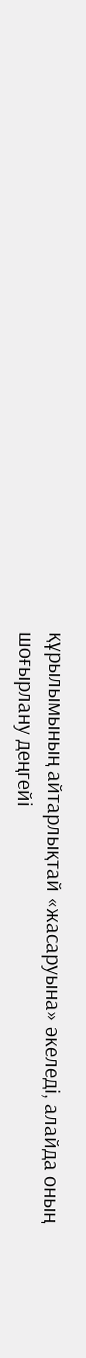құрылымының айтарлықтай «жасаруына» әкеледі, алайда оның шоғырлану деңгейі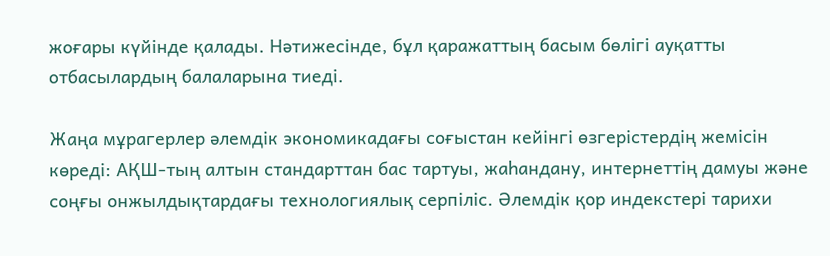жоғары күйінде қалады. Нәтижесінде, бұл қаражаттың басым бөлігі ауқатты отбасылардың балаларына тиеді.

Жаңа мұрагерлер әлемдік экономикадағы соғыстан кейінгі өзгерістердің жемісін көреді: АҚШ-тың алтын стандарттан бас тартуы, жаһандану, интернеттің дамуы және соңғы онжылдықтардағы технологиялық серпіліс. Әлемдік қор индекстері тарихи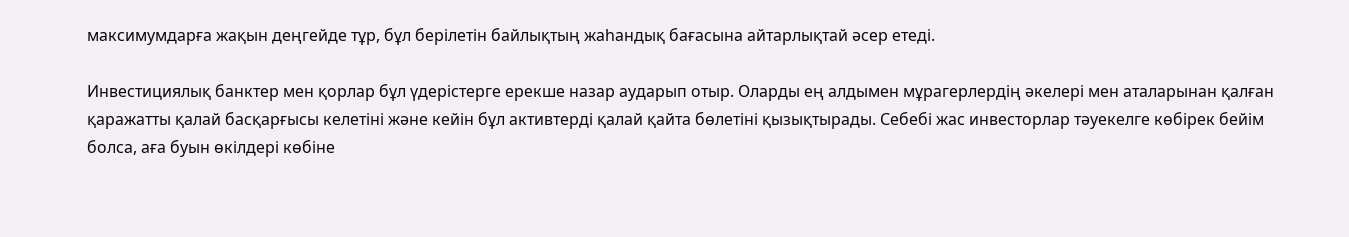максимумдарға жақын деңгейде тұр, бұл берілетін байлықтың жаһандық бағасына айтарлықтай әсер етеді.

Инвестициялық банктер мен қорлар бұл үдерістерге ерекше назар аударып отыр. Оларды ең алдымен мұрагерлердің әкелері мен аталарынан қалған қаражатты қалай басқарғысы келетіні және кейін бұл активтерді қалай қайта бөлетіні қызықтырады. Себебі жас инвесторлар тәуекелге көбірек бейім болса, аға буын өкілдері көбіне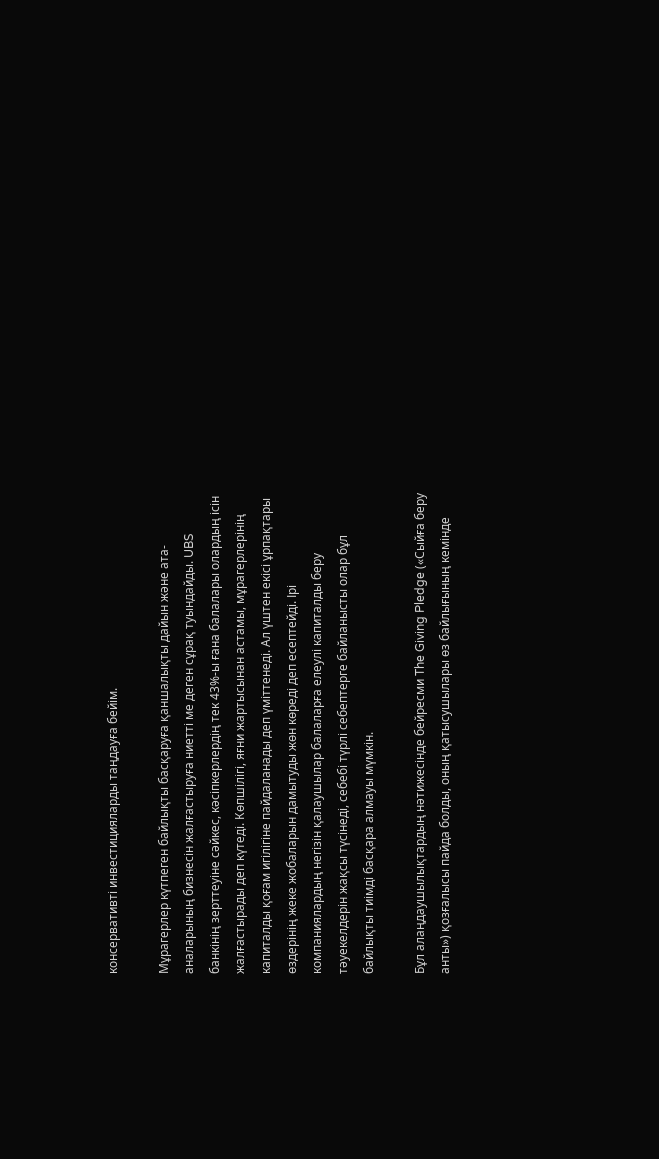консервативті инвестицияларды таңдауға бейім.

Мұрагерлер күтпеген байлықты басқаруға қаншалықты дайын және ата-аналарының бизнесін жалғастыруға ниетті ме деген сұрақ туындайды. UBS банкінің зерттеуіне сәйкес, кәсіпкерлердің тек 43%-ы ғана балалары олардың ісін жалғастырады деп күтеді. Көпшілігі, яғни жартысынан астамы, мұрагерлерінің капиталды қоғам игілігіне пайдаланады деп үміттенеді. Ал үштен екісі ұрпақтары өздерінің жеке жобаларын дамытуды жөн көреді деп есептейді. Ірі компаниялардың негізін қалаушылар балаларға елеулі капиталды беру тәуекелдерін жақсы түсінеді, себебі түрлі себептерге байланысты олар бұл байлықты тиімді басқара алмауы мүмкін.

Бұл алаңдаушылықтардың нәтижесінде бейресми The Giving Pledge («Сыйға беру анты») қозғалысы пайда болды, оның қатысушылары өз байлығының кемінде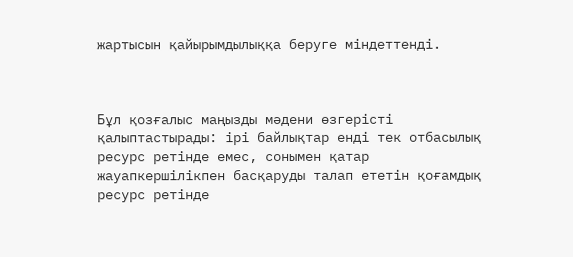жартысын қайырымдылыққа беруге міндеттенді.



Бұл қозғалыс маңызды мәдени өзгерісті қалыптастырады: ірі байлықтар енді тек отбасылық ресурс ретінде емес, сонымен қатар жауапкершілікпен басқаруды талап ететін қоғамдық ресурс ретінде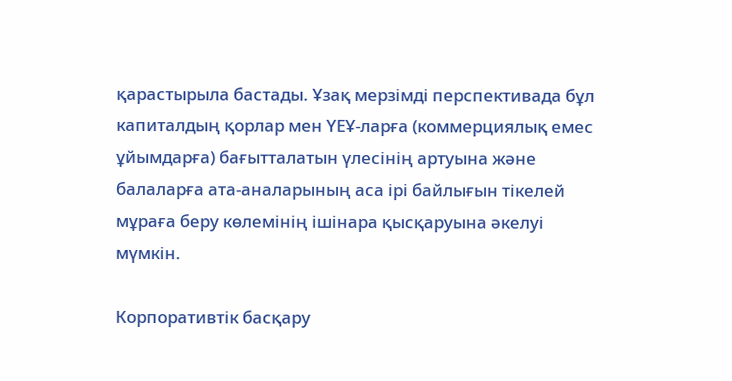қарастырыла бастады. Ұзақ мерзімді перспективада бұл капиталдың қорлар мен ҮЕҰ-ларға (коммерциялық емес ұйымдарға) бағытталатын үлесінің артуына және балаларға ата-аналарының аса ірі байлығын тікелей мұраға беру көлемінің ішінара қысқаруына әкелуі мүмкін.

Корпоративтік басқару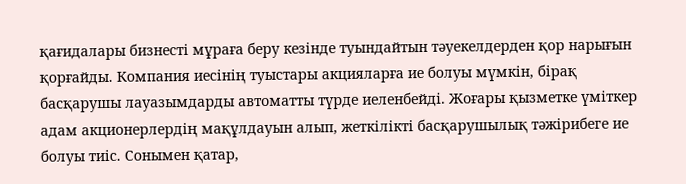қағидалары бизнесті мұраға беру кезінде туындайтын тәуекелдерден қор нарығын қорғайды. Компания иесінің туыстары акцияларға ие болуы мүмкін, бірақ басқарушы лауазымдарды автоматты түрде иеленбейді. Жоғары қызметке үміткер адам акционерлердің мақұлдауын алып, жеткілікті басқарушылық тәжірибеге ие болуы тиіс. Сонымен қатар,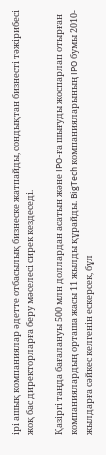ірі ашық компаниялар әдетте отбасылық бизнеске жатпайды, сондықтан бизнесті тәжірибесі жоқ бас директорларға беру мәселесі сирек кездеседі.

Қазіргі таңда бағалануы 500 млн доллардан асатын және IPO-ға шығуды жоспарлап отырған компаниялардың орташа жасы 11 жылды құрайды. BigTech компанияларының IPO бумы 2010-жылдарға сәйкес келгенін ескерсек, бұл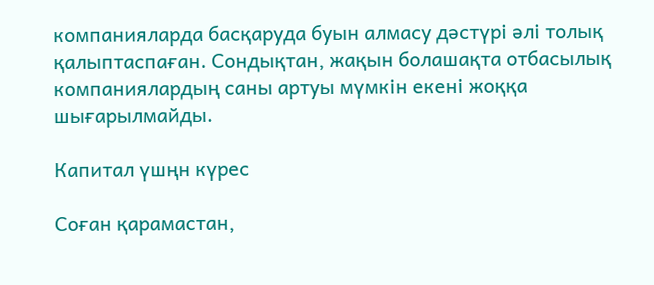компанияларда басқаруда буын алмасу дәстүрі әлі толық қалыптаспаған. Сондықтан, жақын болашақта отбасылық компаниялардың саны артуы мүмкін екені жоққа шығарылмайды.

Капитал үшңн күрес

Соған қарамастан,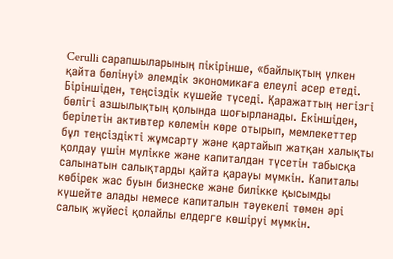Cerulli сарапшыларының пікірінше, «байлықтың үлкен қайта бөлінуі» әлемдік экономикаға елеулі әсер етеді. Біріншіден, теңсіздік күшейе түседі. Қаражаттың негізгі бөлігі азшылықтың қолында шоғырланады. Екіншіден, берілетін активтер көлемін көре отырып, мемлекеттер бұл теңсіздікті жұмсарту және қартайып жатқан халықты қолдау үшін мүлікке және капиталдан түсетін табысқа салынатын салықтарды қайта қарауы мүмкін. Капиталы көбірек жас буын бизнеске және билікке қысымды күшейте алады немесе капиталын тәуекелі төмен әрі салық жүйесі қолайлы елдерге көшіруі мүмкін.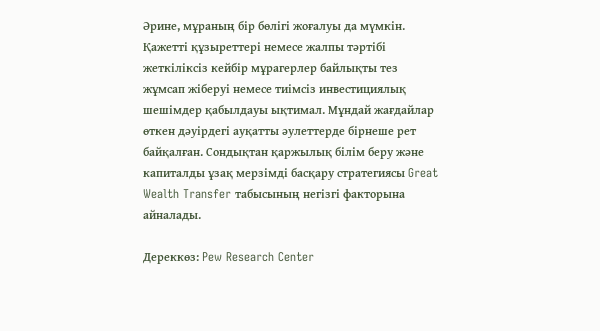Әрине, мұраның бір бөлігі жоғалуы да мүмкін. Қажетті құзыреттері немесе жалпы тәртібі жеткіліксіз кейбір мұрагерлер байлықты тез жұмсап жіберуі немесе тиімсіз инвестициялық шешімдер қабылдауы ықтимал. Мұндай жағдайлар өткен дәуірдегі ауқатты әулеттерде бірнеше рет байқалған. Сондықтан қаржылық білім беру және капиталды ұзақ мерзімді басқару стратегиясы Great Wealth Transfer табысының негізгі факторына айналады.

Дереккөз: Pew Research Center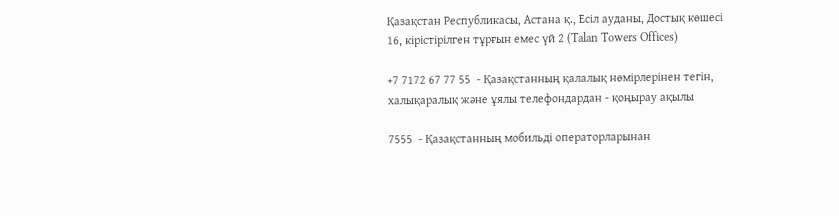Қазақстан Республикасы, Астана қ., Есіл ауданы, Достық көшесі 16, кірістірілген тұрғын емес үй 2 (Talan Towers Offices)

+7 7172 67 77 55  - Қазақстанның қалалық нөмірлерінен тегін, халықаралық және ұялы телефондардан - қоңырау ақылы

7555  - Қазақстанның мобильді операторларынан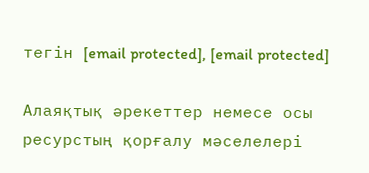тегін [email protected], [email protected]

Алаяқтық әрекеттер немесе осы ресурстың қорғалу мәселелері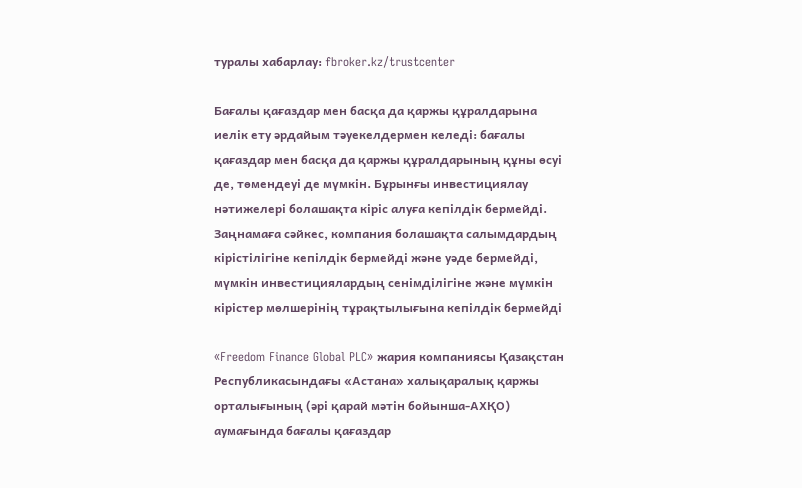туралы хабарлау: fbroker.kz/trustcenter

Бағалы қағаздар мен басқа да қаржы құралдарына иелік ету әрдайым тәуекелдермен келеді: бағалы қағаздар мен басқа да қаржы құралдарының құны өсуі де, төмендеуі де мүмкін. Бұрынғы инвестициялау нәтижелері болашақта кіріс алуға кепілдік бермейді. Заңнамаға сәйкес, компания болашақта салымдардың кірістілігіне кепілдік бермейді және уәде бермейді, мүмкін инвестициялардың сенімділігіне және мүмкін кірістер мөлшерінің тұрақтылығына кепілдік бермейді

«Freedom Finance Global PLC» жария компаниясы Қазақстан Республикасындағы «Астана» халықаралық қаржы орталығының (әрі қарай мәтін бойынша-АХҚО) аумағында бағалы қағаздар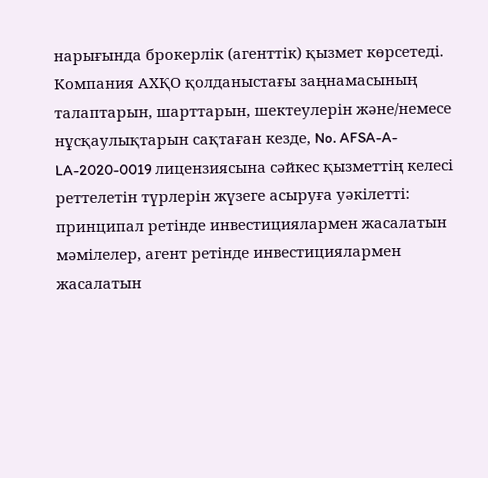нарығында брокерлік (агенттік) қызмет көрсетеді. Компания АХҚО қолданыстағы заңнамасының талаптарын, шарттарын, шектеулерін және/немесе нұсқаулықтарын сақтаған кезде, No. AFSA-A-LA-2020-0019 лицензиясына сәйкес қызметтің келесі реттелетін түрлерін жүзеге асыруға уәкілетті: принципал ретінде инвестициялармен жасалатын мәмілелер, агент ретінде инвестициялармен жасалатын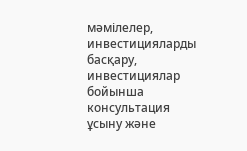мәмілелер, инвестицияларды басқару, инвестициялар бойынша консультация ұсыну және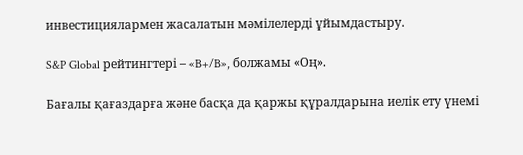инвестициялармен жасалатын мәмілелерді ұйымдастыру.

S&P Global рейтингтері – «B+/B», болжамы «Оң».

Бағалы қағаздарға және басқа да қаржы құралдарына иелік ету үнемі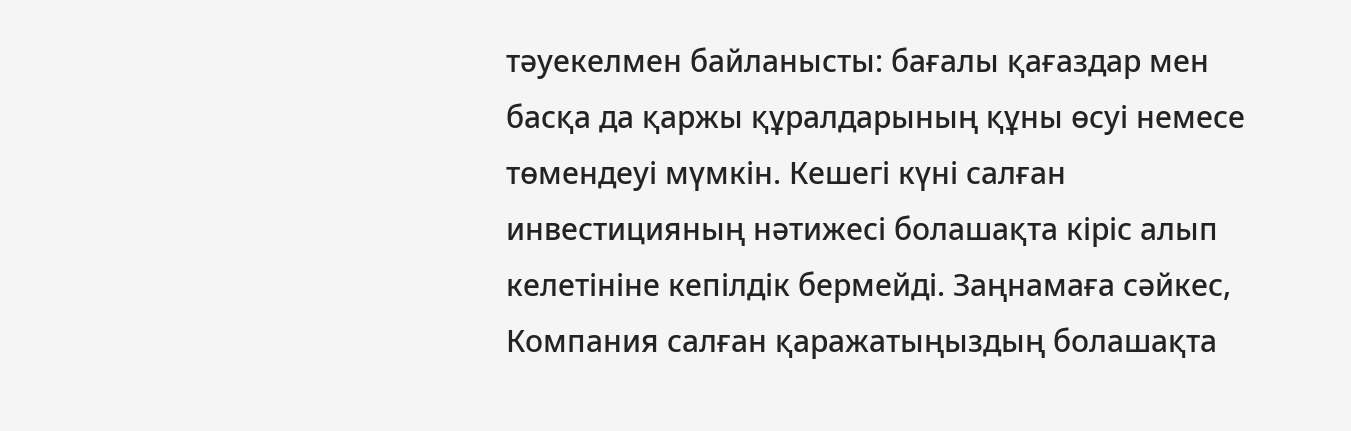тәуекелмен байланысты: бағалы қағаздар мен басқа да қаржы құралдарының құны өсуі немесе төмендеуі мүмкін. Кешегі күні салған инвестицияның нәтижесі болашақта кіріс алып келетініне кепілдік бермейді. Заңнамаға сәйкес, Компания салған қаражатыңыздың болашақта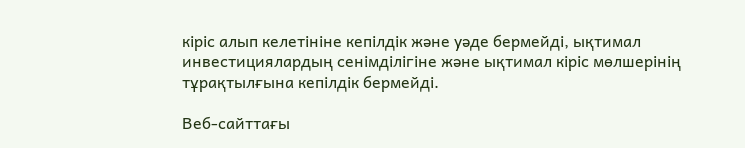кіріс алып келетініне кепілдік және уәде бермейді, ықтимал инвестициялардың сенімділігіне және ықтимал кіріс мөлшерінің тұрақтылғына кепілдік бермейді.

Веб-сайттағы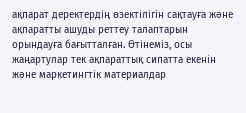ақпарат деректердің өзектілігін сақтауға және ақпаратты ашуды реттеу талаптарын орындауға бағытталған. Өтінеміз, осы жаңартулар тек ақпараттық сипатта екенін және маркетингтік материалдар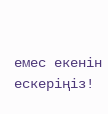емес екенін ескеріңіз!